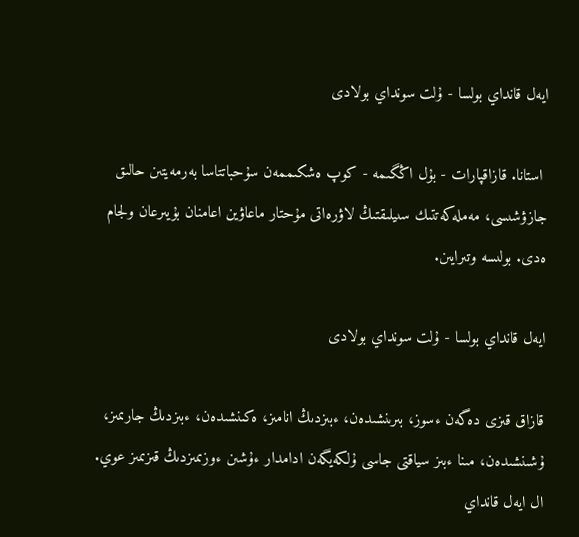ايەل قانداي بولسا - ۇلت سونداي بولادى

 استانا. قازاقپارات - بۇل اڭگىمە - كوپ ەشكىممەن سۇحباتتاسا بەرمەيتىن حالىق جازۋشىسى، مەملەكەتتىك سىيلىقتىڭ لاۋرەاتى مۇحتار ماعاۋين اعامنان بۇيىرعان ولجام ەدى. بولىسە وتىرايىن.

ايەل قانداي بولسا - ۇلت سونداي بولادى

قازاق قىزى دەگەن ءسوز، بىرىنشىدەن، ءبىزدىڭ انامىز، ەكىنشىدەن، ءبىزدىڭ جارىمىز، ۇشىنشىدەن، مىنا ءبىز سياقتى جاسى ۇلكەيگەن ادامدار ءۇشىن ءوزىمىزدىڭ قىزىمىز عوي. ال ايەل قانداي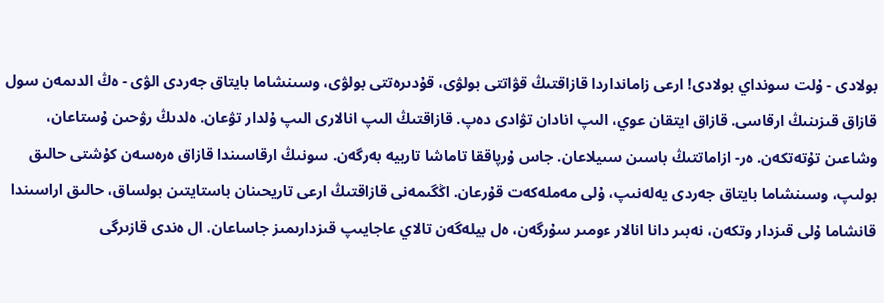بولادى - ۇلت سونداي بولادى! ارعى زامانداردا قازاقتىڭ قۋاتتى بولۋى، قۇدىرەتتى بولۋى، وسىنشاما بايتاق جەردى الۋى - ەڭ الدىمەن سول قازاق قىزىنىڭ ارقاسى. قازاق ايتقان عوي، الىپ انادان تۋادى دەپ. قازاقتىڭ الىپ انالارى الىپ ۇلدار تۋعان. ەلدىڭ رۋحىن ۇستاعان، وشاعىن تۇتەتكەن. ەر- ازاماتتىڭ باسىن سىيلاعان. جاس ۇرپاققا تاماشا تاربيە بەرگەن. سونىڭ ارقاسىندا قازاق ەرەسەن كۇشتى حالىق بولىپ، وسىنشاما بايتاق جەردى يەلەنىپ، ۇلى مەملەكەت قۇرعان. اڭگىمەنى قازاقتىڭ ارعى تاريحىنان باستايتىن بولساق، حالىق اراسىندا قانشاما ۇلى قىزدار وتكەن، نەبىر دانا انالار ءومىر سۇرگەن، ەل بيلەگەن تالاي عاجايىپ قىزدارىمىز جاساعان. ال ەندى قازىرگى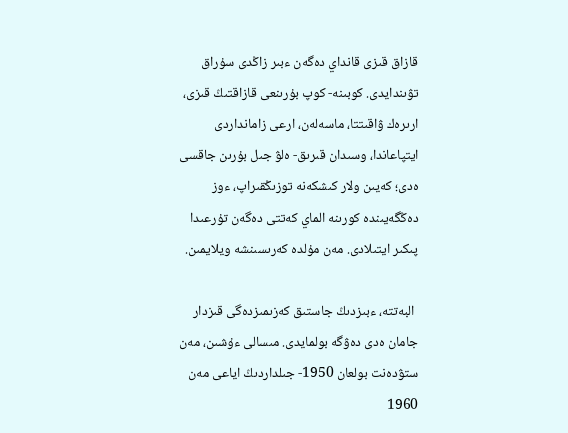قازاق قىزى قانداي دەگەن ءبىر زاڭدى سۇراق تۋىندايدى. كوبىنە- كوپ بۇرىنعى قازاقتىڭ قىزى، ارىرەك ۋاقىتتا، ماسەلەن، ارعى زامانداردى ايتپاعاندا، وسىدان قىرىق- ەلۋ جىل بۇرىن جاقسى ەدى؛ كەيىن ولار كىشكەنە توزىڭقىراپ، ءوز دەڭگەيىندە كورىنە الماي كەتتى دەگەن تۇرعىدا پىكىر ايتىلادى. مەن مۇلدە كەرىسىنشە ويلايمىن.

 البەتتە، ءبىزدىڭ جاستىق كەزىمىزدەگى قىزدار جامان ەدى دەۋگە بولمايدى. مىسالى ءۇشىن، مەن ستۋدەنت بولعان 1950- جىلداردىڭ اياعى مەن 1960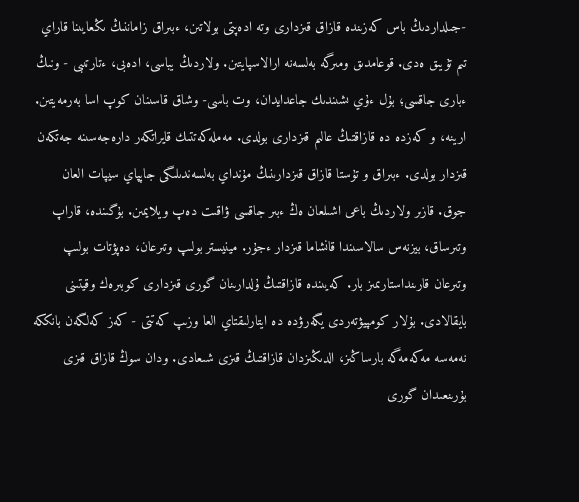-جىلداردىڭ باس كەزىندە قازاق قىزدارى وتە ادەپتى بولاتىن، ءبىراق زاماننىڭ ىڭعايىنا قاراي تىم تۇيىق ەدى. قوعامدىق ومىرگە بەلسەنە ارالاسپايتىن. ولاردىڭ يباسى، ادەبى، ءتارتىبى - ونىڭ ءبارى جاقسى؛ بۇل ءۇي ىشىندىك جاعدايدان، وت باسى- وشاق قاسىنان كوپ اسا بەرمەيتىن. ارينە، و كەزدە دە قازاقتىڭ عالىم قىزدارى بولدى. مەملەكەتتىك قايراتكەر دارەجەسىنە جەتكەن قىزدار بولدى. ءبىراق و تۇستا قازاق قىزدارىنىڭ مۇنداي بەلسەندىلىگى جاپپاي سيپات العان جوق. قازىر ولاردىڭ باعى اشىلعان ەڭ ءبىر جاقسى ۋاقىت دەپ ويلايمىن. بۇگىندە، قاراپ وتىرساق، بيزنەس سالاسىندا قانشاما قىزدار ءجۇر. مينيستر بولىپ وتىرعان، دەپۋتات بولىپ وتىرعان قارىنداستارىمىز بار. كەيىندە قازاقتىڭ ۇلدارىنان گورى قىزدارى كوبىرەك وقيتىنى بايقالادى. بۇلار كومپيۋتەردى يگەرۋدە دە ايتارلىقتاي العا وزىپ كەتتى - كەز كەلگەن بانككە نەمەسە مەكەمەگە بارساڭىز، الدىڭىزدان قازاقتىڭ قىزى شىعادى. ودان سوڭ قازاق قىزى بۇرىنعىدان گورى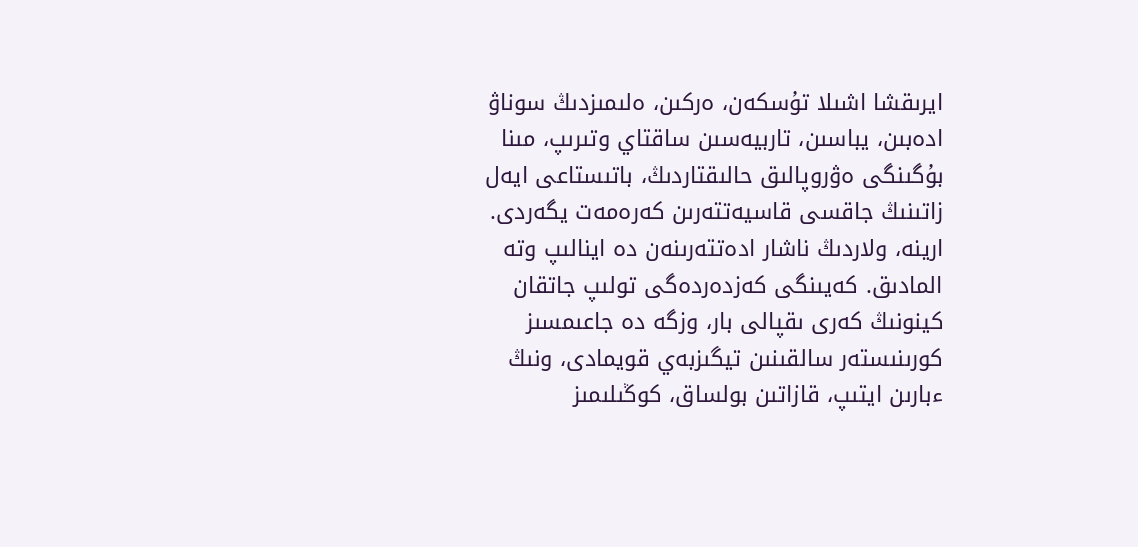ايرىقشا اشىلا تۇسكەن، ەركىن، ەلىمىزدىڭ سوناۋ ادەبىن، يباسىن، تاربيەسىن ساقتاي وتىرىپ، مىنا بۇگىنگى ەۋروپالىق حالىقتاردىڭ، باتىستاعى ايەل زاتىنىڭ جاقسى قاسيەتتەرىن كەرەمەت يگەردى. ارينە، ولاردىڭ ناشار ادەتتەرىنەن دە اينالىپ وتە المادىق. كەيىنگى كەزدەردەگى تولىپ جاتقان كينونىڭ كەرى ىقپالى بار، وزگە دە جاعىمسىز كورىنىستەر سالقىنىن تيگىزبەي قويمادى، ونىڭ ءبارىن ايتىپ، قازاتىن بولساق، كوڭىلىمىز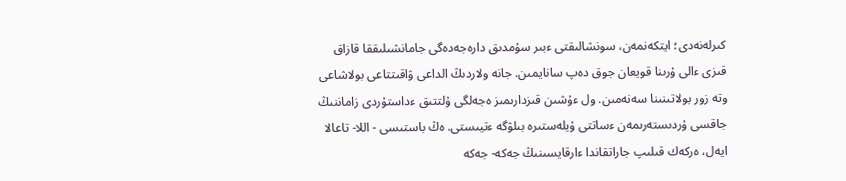كىرلەنەدى؛ ايتكەنمەن، سونشالىقتى ءبىر سۇمدىق دارەجەدەگى جامانشىلىققا قازاق قىزى ءالى ۇرىنا قويعان جوق دەپ سانايمىن. جانە ولاردىڭ الداعى ۋاقىتتاعى بولاشاعى وتە زور بولاتىنىنا سەنەمىن. ول ءۇشىن قىزدارىمىز ەجەلگى ۇلتتىق ءداستۇردى زاماننىڭ جاقسى ۇردىستەرىمەن ءساتتى ۇيلەستىرە بىلۋگە ءتيىستى. ەڭ باستىسى - اللا- تاعالا ايەل، ەركەك قىلىپ جاراتقاندا ءارقايسىنىڭ جەكە- جەكە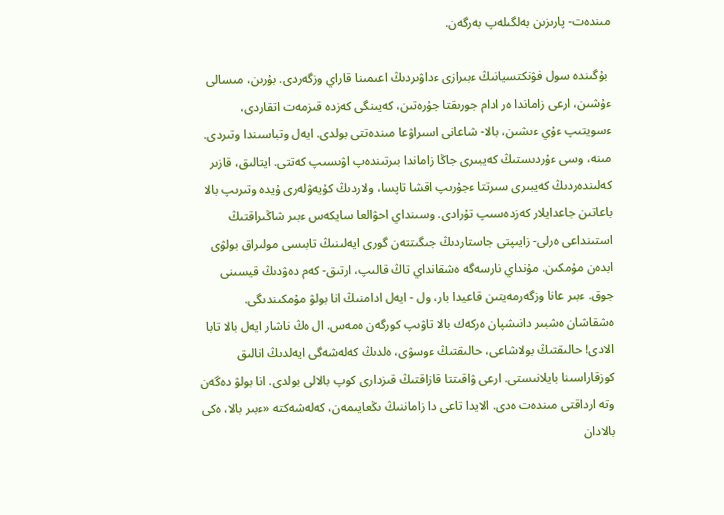مىندەت- پارىزىن بەلگىلەپ بەرگەن.

 بۇگىندە سول فۋنكتسيانىڭ ءبىرازى ءداۋىردىڭ اعىمىنا قاراي وزگەردى. بۇرىن، مىسالى ءۇشىن، ارعى زاماندا ەر ادام جورىقتا جۇرەتىن، كەيىنگى كەزدە قىزمەت اتقاردى، ءسويتىپ ءۇي ءىشىن، بالا- شاعانى اسىراۋعا مىندەتتى بولدى. ايەل وتباسىندا وتىردى. مىنە، وسى ءۇردىستىڭ كەيبىرى جاڭا زاماندا بىرتىندەپ اۋىسىپ كەتتى. ايتالىق، قازىر كەلىندەردىڭ كەيبىرى سىرتتا ءجۇرىپ اقشا تاپسا، ولاردىڭ كۇيەۋلەرى ۇيدە وتىرىپ بالا باعاتىن جاعدايلار كەزدەسىپ تۇرادى. وسىنداي احۋالعا سايكەس ءبىر شاڭىراقتىڭ استىنداعى ەرلى- زايىپتى جاستاردىڭ جىگىتتەن گورى ايەلىنىڭ تابىسى مولىراق بولۋى ابدەن مۇمكىن. مۇنداي نارسەگە ەشقانداي تاڭ قالىپ، ارتىق- كەم دەۋدىڭ قيسىنى جوق. ءبىر عانا وزگەرمەيتىن قاعيدا بار، ول - ايەل ادامنىڭ انا بولۋ مۇمكىندىگى. ەشقاشان ەشبىر دانىشپان ەركەك بالا تاۋىپ كورگەن ەمەس. ال ەڭ ناشار ايەل بالا تابا الادى! حالىقتىڭ بولاشاعى، حالىقتىڭ ءوسۋى، ەلدىڭ كەلەشەگى ايەلدىڭ انالىق كوزقاراسىنا بايلانىستى. ارعى ۋاقىتتا قازاقتىڭ قىزدارى كوپ بالالى بولدى. انا بولۋ دەگەن وتە ارداقتى مىندەت ەدى. الايدا تاعى دا زاماننىڭ ىڭعايىمەن، كەلەشەكتە «ءبىر بالا، ەكى بالادان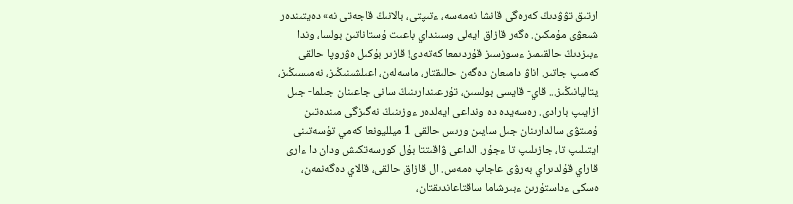ارتىق تۋۋدىڭ كەرەگى قانشا نەمەسە، ءتىپتى، بالانىڭ قاجەتى نە» دەيتىندەر شىعۋى مۇمكىن. ەگەر قازاق ايەلى وسىنداي باعىت ۇستاناتىن بولسا، وندا ءبىزدىڭ حالقىمىز ءسوزسىز قۇردىمعا كەتەدى! قازىر بۇكىل ەۋروپا حالقى كەمىپ جاتىر. اناۋ دامىعان دەگەن حالىقتار، ماسەلەن، اعىلشىنىڭىز، نەمىسىڭىز، يتاليانىڭىز... قاي- قايسى بولسىن، تۇرعىندارىنىڭ سانى جاعىنان جىلما- جىل ازايىپ بارادى. رەسەيدە دە ونداعى ايەلدەر ءوزىنىڭ نەگىزگى مىندەتىن ۇمىتۋى سالدارىنان جىل سايىن ورىس حالقى 1 ميلليونعا كەمي تۇسەتىنى ايتىلىپ تا، جازىلىپ تا ءجۇر. الداعى ۋاقىتتا بۇل كورسەتكىش ودان دا ءارى قاراي قۇلدىراي بەرۋى عاجاپ ەمەس. ال قازاق حالقى، قالاي دەگەنمەن، ەسكى ءداستۇرىن ءبىرشاما ساقتاعاندىقتان،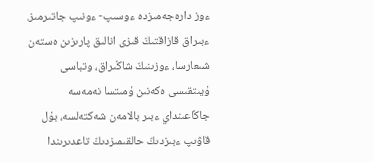ءوز دارەجەمىزدە ءوسىپ- ءونىپ جاتىرمىز. ءبىراق قازاقتىڭ قىزى انالىق پارىزىن ەستەن شىعارسا، ءوزىنىڭ شاڭىراق، وتباسى ۇيىتقىسى ەكەنىن ۇمىتسا نەمەسە جاڭاعىنداي ءبىر بالامەن شەكتەلسە، بۇل قاۋىپ ءبىزدىڭ حالقىمىزدىڭ تاعدىرىندا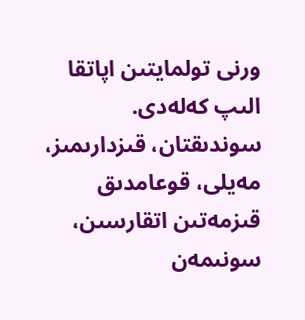ورنى تولمايتىن اپاتقا الىپ كەلەدى. سوندىقتان، قىزدارىمىز، مەيلى، قوعامدىق قىزمەتىن اتقارسىن، سونىمەن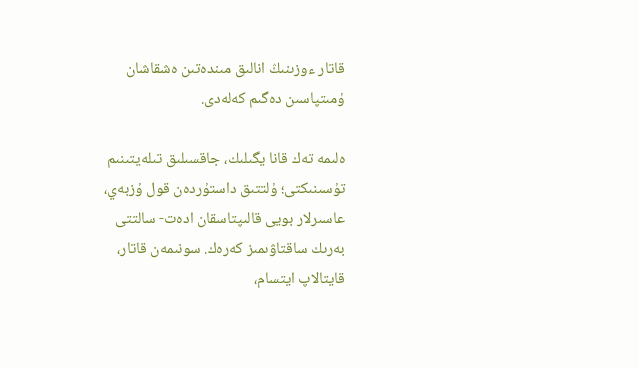قاتار ءوزىنىڭ انالىق مىندەتىن ەشقاشان ۇمىتپاسىن دەگىم كەلەدى.

ەلىمە تەك قانا يگىلىك، جاقسىلىق تىلەيتىنىم تۇسىنىكتى؛ ۇلتتىق داستۇردەن قول ۇزبەي، عاسىرلار بويى قالىپتاسقان ادەت- سالتتى بەرىك ساقتاۋىمىز كەرەك. سونىمەن قاتار، قايتالاپ ايتسام،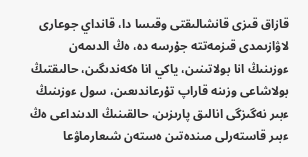قازاق قىزى قانشالىقتى وقىسا دا، قانداي جوعارى لاۋازىمدى قىزمەتتە جۇرسە دە، ەڭ الدىمەن ءوزىنىڭ انا بولاتىنىن، ياكي انا ەكەندىگىن، حالىقتىڭ بولاشاعى وزىنە قاراپ تۇرعاندىعىن، سول ءوزىنىڭ ءبىر نەگىزگى انالىق پارىزىن، حالقىنىڭ الدىنداعى ەڭ ءبىر قاستەرلى مىندەتىن ەستەن شىعارماۋعا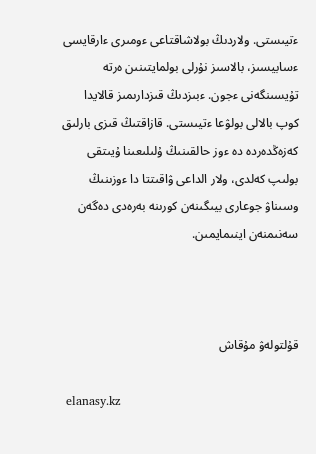ءتيىستى. ولاردىڭ بولاشاقتاعى ءومىرى ءارقايسى ءسابيسىز، بالاسىز نۇرلى بولمايتىنىن ەرتە تۇيسىنگەنى ءجون. ءبىزدىڭ قىزدارىمىز قالايدا كوپ بالالى بولۋعا ءتيىستى. قازاقتىڭ قىزى بارلىق كەزەڭدەردە دە ءوز حالقىنىڭ ۇلىلىعىنا ۇيىتقى بولىپ كەلدى، ولار الداعى ۋاقىتتا دا ءوزىنىڭ وسىناۋ جوعارى بيىگىنەن كورىنە بەرەدى دەگەن سەنىمنەن اينىمايمىن.



قۇلتولەۋ مۇقاش

 elanasy.kz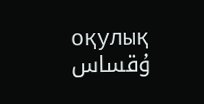оқулық
ۇقساس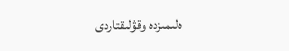ەلىمىزدە وقۋلىقتاردى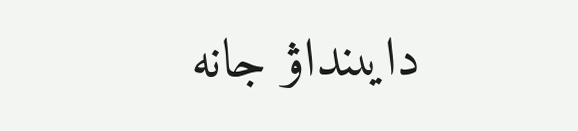دايىنداۋ جانە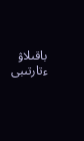باقىلاۋ ءتارتىبى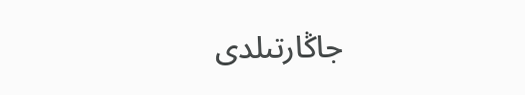جاڭارتىلدى